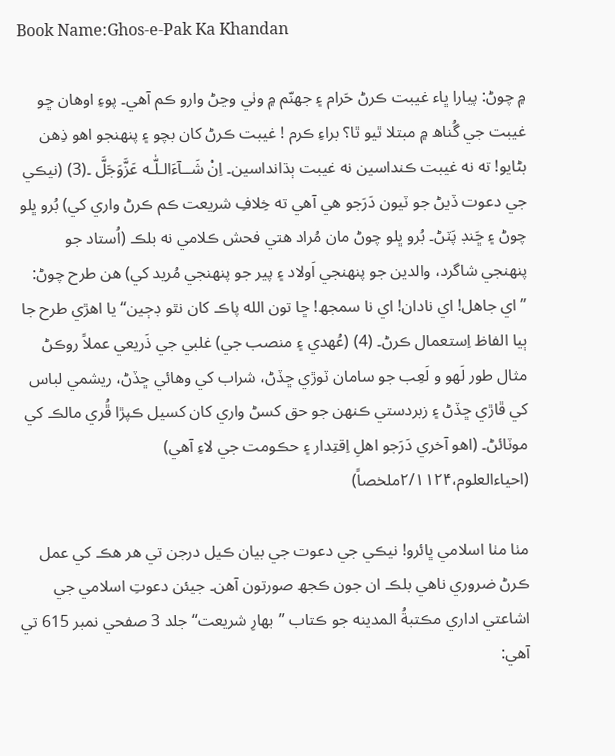Book Name:Ghos-e-Pak Ka Khandan

۾ چوڻ: پيارا ڀاء غيبت ڪرڻ حَرام ۽ جهنّم ۾ وٺي وڃڻ وارو ڪم آهي۔ پوءِ اوهان ڇو غيبت جي گُناھ ۾ مبتلا ٿيو ٿا؟ براءِ ڪرم ! غيبت ڪرڻ کان بچو ۽ پنهنجو اهو ذِهن بڻايو! ته نه غيبت ڪنداسين نه غيبت ٻڌانداسين۔ اِنْ شَــآءَالـلّٰـه عَزَّوَجَلَّ ۔(3) (نيڪي جي دعوت ڏيڻ جو ٽيون دَرَجو هي آهي ته خِلافِ شريعت ڪم ڪرڻ واري کي) بُرو ڀلو چوڻ ۽ ڇَنڊ پَٽڻ۔ بُرو ڀلو چوڻ مان مُراد هتي فحش ڪلامي نه بلڪ (اُستاد جو پنهنجي شاگرد، والدين جو پنهنجي اَولاد ۽ پير جو پنهنجي مُريد کي) هن طرح چوڻ: ”اي جاهل! اي نادان! اي نا سمجھ! ڇا تون الله پاڪ کان نٿو ڊڄين“ يا اهڙي طرح جا ٻيا الفاظ اِستعمال ڪرڻ۔ (4) (عُهدي ۽ منصب جي) غلبي جي ذَريعي عملاً روڪڻ مثال طور لَهو و لَعِب جو سامان ٽوڙي ڇڏڻ، شراب کي وهائي ڇڏڻ، ريشمي لباس کي ڦاڙي ڇڏڻ ۽ زبردستي ڪنهن جو حق کسڻ واري کان کسيل ڪپڙا ڦُري مالڪ کي موٽائڻ۔ (اهو آخري دَرَجو اهلِ اِقتِدار ۽ حڪومت جي لاءِ آهي) (احياءالعلوم،۲/۱۱۲۴ملخصاً)

مٺا مٺا اسلامي ڀائرو! نيڪي جي دعوت جي بيان ڪيل درجن تي هر هڪ کي عمل ڪرڻ ضروري ناهي بلڪ ان جون ڪجھ صورتون آهن۔ جيئن دعوتِ اسلامي جي اشاعتي اداري مڪتبةُ المدينه جو ڪتاب ”بهارِ شريعت“ جلد 3 صفحي نمبر 615 تي آهي: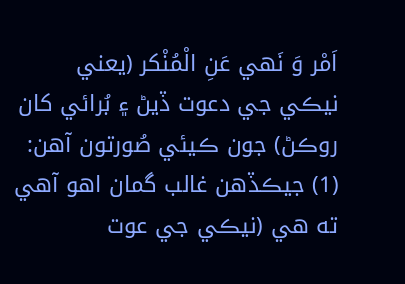اَمْر وَ نَهي عَنِ الْمُنْکر (يعني نيڪي جي دعوت ڏيڻ ۽ بُرائي کان روڪڻ) جون ڪيئي صُورتون آهن: (1) جيڪڏهن غالب گمان اهو آهي ته هي (نيڪي جي عوت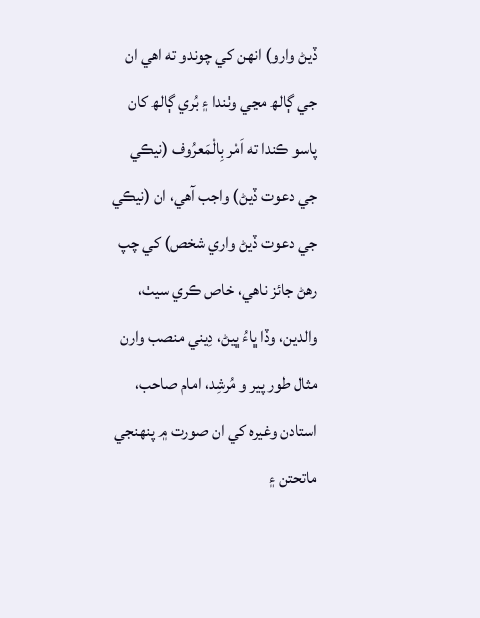ڏيڻ وارو) انهن کي چوندو ته اهي ان جي ڳالھ مڃي وٺندا ۽ بُري ڳالھ کان پاسو ڪندا ته اَمْر بِالْمَعرُوف (نيڪي جي دعوت ڏيڻ) واجب آهي، ان (نيڪي جي دعوت ڏيڻ واري شخص) کي چپ رهڻ جائز ناهي، خاص ڪري سيٺ، والدين، وڏا ڀاءُ ڀيڻ، دِيني منصب وارن مثال طور پير و مُرشِد، امام صاحب، استادن وغيره کي ان صورت ۾ پنهنجي ماتحتن ۽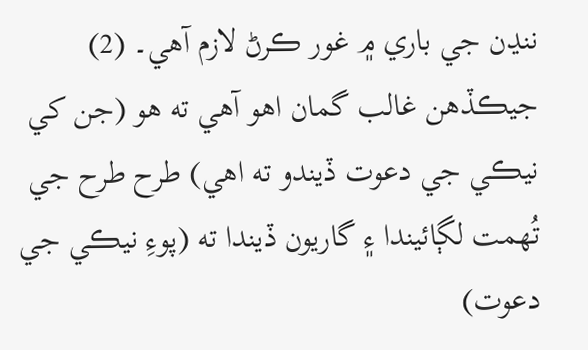ننڍن جي باري ۾ غور ڪرڻ لازم آهي۔ (2) جيڪڏهن غالب گمان اهو آهي ته هو (جن کي نيڪي جي دعوت ڏيندو ته اهي) طرح طرح جي تُهمت لڳائيندا ۽ گاريون ڏيندا ته (پوءِ نيڪي جي دعوت)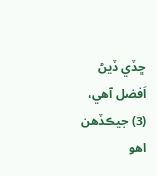ڇڏي ڏيڻ اَفضل آهي، (3) جيڪڏهن اهو